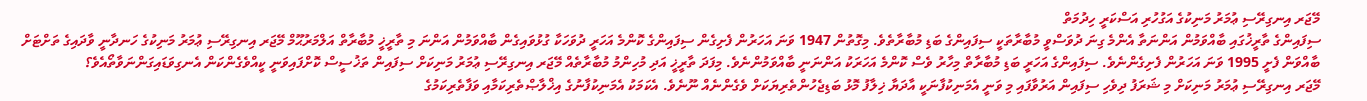މޭޖަރ އިނގިރޭސި ޢުމަރު މަނިކުގެ އަގުހުރި އަސްކަރީ ހިދުމަތް
ސިފައިންގެ ތާރީޚުގައި ބާއްވަމުން އަންނަތާ އެންމެ ގިނަ ދުވަސްވީ މުބާރާތަކީ ސިފައިންގެ ބަޑި މުބާރާތެވެ. މިގޮތުން 1947 ވަނަ އަހަރުން ފެށިގެން ސިފައިންގެ ކޮންމެ އަހަރީ ދުވަހަކާ ގުޅުވައިގެން ބާއްވަމުން އަންނަ މި ތާރީޚީ މުބާރާތް އަލްމަރުޙޫމް މޭޖަރ އިނގިރޭސި ޢުމަރު މަނިކުގެ ހަނދާނީ ވާދައިގެ ތަށްޓަށް ބާއްވަން ފެށީ 1995 ވަނަ އަހަރުން ފެށިގެންނެވެ. ސިފައިންގެ އަހަރީ ބަޑި މުބާރާތް މިހާރު ވެސް ކޮންމެ އަހަރަކު އަންނަނީ ބާއްވަމުންނެވެ. މިފަދަ ތާރީޚީ އަދި މުހިންމު މުބާރާތެއް މޭޖަރ އިނގިރޭސި ޢުމަރު މަނިކަށް ސިފައިން ތަޚުސީސް ކޮށްފައިވަނީ ކީއްވެގެންކަން އެނގިވަޑައިގަންނަވާތޯއެވެ؟
މޭޖަރ އިނގިރޭސި ޢުމަރު މަނިކަށް މި ޝަރަފު ދިވެހި ސިފައިން އަރުވާފައި މި ވަނީ އެމަނިކުފާނަކީ އާދަޔާ ޚިލާފު މޮޅު ބަޑިޖެހުންތެރިޔަކަށް ވެގެންނެއް ނޫނެވެ. އެކަމަކު އެމަނިކުފާނުގެ އިޚްލާޞްތެރިކަމާއި ވަފާތެރިކަމުގެ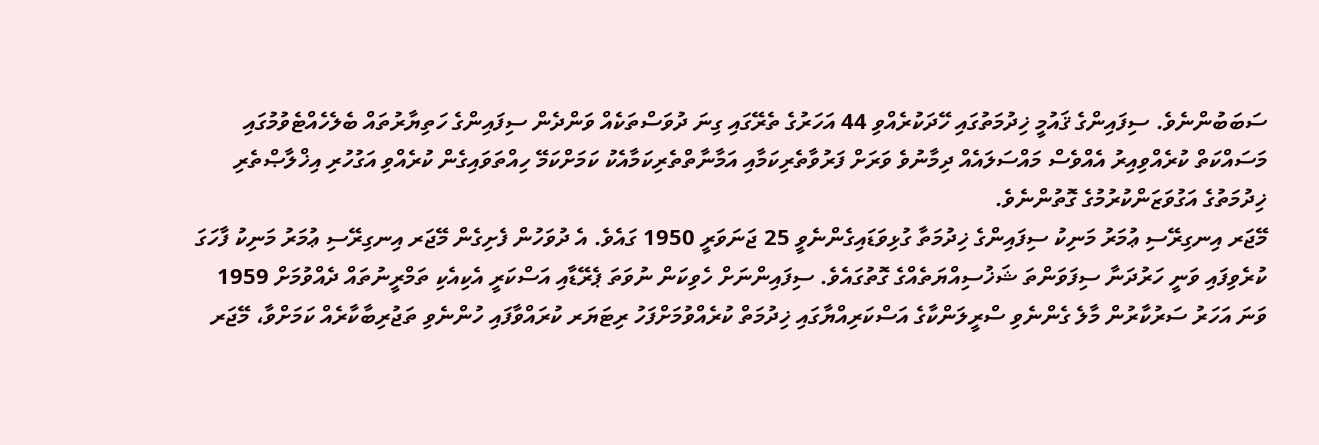ސަބަބުންނެވެ. ސިފައިންގެ ޤައުމީ ޚިދުމަތުގައި ހޭދަކުރެއްވި 44 އަހަރުގެ ތެރޭގައި ގިނަ ދުވަސްތަކެއް ވަންދެން ސިފައިންގެ ހަތިޔާރުތައް ބެލެހެއްޓެވުމުގައި މަސައްކަތް ކުރެއްވިއިރު އެއްވެސް މައްސަލައެއް ދިމާނުވެ ވަރަށް ފަރުވާތެރިކަމާއި އަމާނާތްތެރިކަމާއެކު ކަމަށްކަމޭ ހިއްތަވައިގެން ކުރެއްވި އަގުހުރި އިޚްލާޞްތެރި ޚިދުމަތުގެ އަގުވަޒަންކުރުމުގެ ގޮތުންނެވެ.
މޭޖަރ އިނގިރޭސި ޢުމަރު މަނިކު ސިފައިންގެ ޚިދުމަތާ ގުޅިވަޑައިގެންނެވީ 25 ޖަނަވަރީ 1950 ގައެވެ. އެ ދުވަހުން ފެށިގެން މޭޖަރ އިނގިރޭސި ޢުމަރު މަނިކު ފާހަގަ ކުރެވިފައި ވަނީ ހަރުދަނާ ސިފަވަންތަ ޝަޚުސިއްޔަތެއްގެ ގޮތުގައެވެ. ސިފައިންނަށް ހެވިކަން ނުވަތަ ޕެރޭޑާއި އަސްކަރީ އެކިއެކި ތަމްރީނުތައް ދެއްވުމަށް 1959 ވަނަ އަހަރު ސަރުކާރުން މާލެ ގެންނެވި ސްރީލަންކާގެ އަސްކަރިއްޔާގައި ޚިދުމަތް ކުރެއްވުމަށްފަހު ރިޓަޔަރ ކުރައްވާފައި ހުންނެވި ތަޖުރިބާކާރެއް ކަމަށްވާ، މޭޖަރ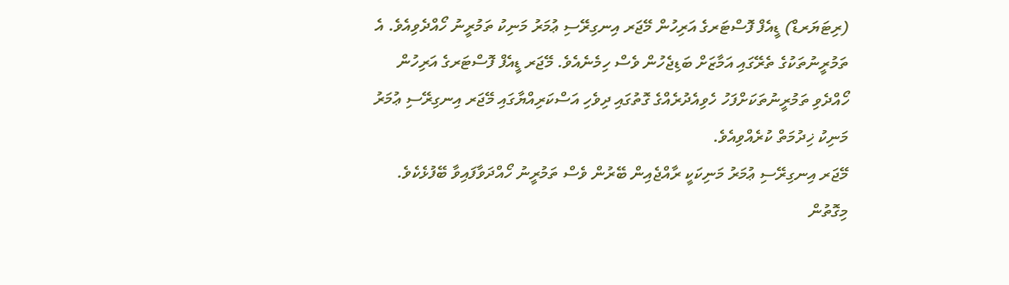(ރިޓަޔަރޑް) ޑީއެފް ފޮސްޓަރގެ އަރިހުން މޭޖަރ އިނގިރޭސި ޢުމަރު މަނިކު ތަމުރީނު ހޯއްދެވިއެވެ. އެ ތަމުރީނުތަކުގެ ތެރޭގައި އަމާޒަށް ބަޑިޖެހުން ވެސް ހިމެނެއެވެ. މޭޖަރ ޑީއެފް ފޮސްޓަރގެ އަރިހުން ހޯއްދެވި ތަމުރީނުތަކަށްފަހު ހެވިއެދުރެއްގެ ގޮތުގައި ދިވެހި އަސްކަރިއްޔާގައި މޭޖަރ އިނގިރޭސި ޢުމަރު މަނިކު ޚިދުމަތް ކުރެއްވިއެވެ.
މޭޖަރ އިނގިރޭސި ޢުމަރު މަނިކަކީ ރާއްޖެއިން ބޭރުން ވެސް ތަމުރީނު ހޯއްދަވާފައިވާ ބޭފުޅެކެވެ. މިގޮތުން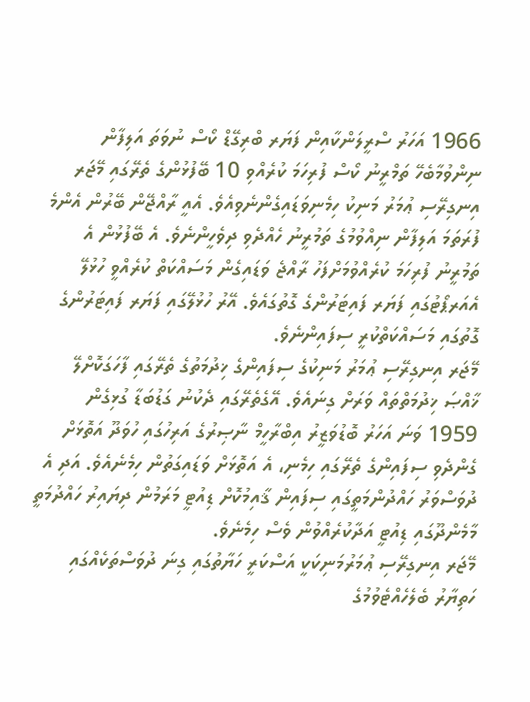1966 އަހަރު ސްރީލަންކާއިން ފަޔަރ ބްރިގޭޑް ކޯސް ނުވަތަ އަލިފާން ނިންވުމާބެހޭ ތަމްރީނު ކޯސް ފުރިހަމަ ކުރެއްވި 10 ބޭފުޅުންގެ ތެރޭގައި މޭޖަރ އިނގިރޭސި ޢުމަރު މަނިކު ހިމެނިވަޑައިގެންނެވިއެވެ. އެއީ ރާއްޖޭން ބޭރުން އެންމެ ފުރަތަމަ އަލިފާން ނިއްވުމުގެ ތަމުރީނު ހެއްދެވި ދިވެހީންނެވެ. އެ ބޭފުޅުން އެ ތަމުރީނު ފުރިހަމަ ކުރެއްވުމަށްފަހު ރާއްޖެ ވަޑައިގެން މަސައްކަތް ކުރެއްވީ ހުޅުލޭ އެއަރޕޯޓުގައި ފަޔަރ ފައިޓަރުންގެ ގޮތުގައެވެ. އޭރު ހުޅުލޭގައި ފަޔަރ ފައިޓަރުންގެ ގޮތުގައި މަސައްކަތްކުރީ ސިފައިންނެވެ.
މޭޖަރ އިނގިރޭސި ޢުމަރު މަނިކުގެ ސިފައިންގެ ޚިދުމަތުގެ ތެރޭގައި ފާހަގަކޮށްލޭ ޚާއްޞަ ޚިދުމަތްތައް ވަރަށް ގިނައެވެ. އޭގެތެރޭގައި ދެކުނު ގަޑުބަޑާ ގުޅިގެން 1959 ވަނަ އަހަރު ބޮޑުވަޒީރު އިބްރާހީމް ނާޞިރުގެ އަރިހުގައި ހުވަދޫ އަތޮޅަށް ގެންދެވި ސިފައިންގެ ތެރޭގައި ހިމެނި، އެ އަތޮޅަށް ވަޑައިގަތުން ހިމެނެއެވެ. އަދި އެ ދުވަސްވަރު ހައްދުންމަތީގައި ސިފައިން ޤާއިމުކޮށް ޑިއުޓީ މަރަމުން ދިޔައިރު ހައްދުމަތީ މާމެންދޫގައި ޑިއުޓީ އަދާކުރެއްވުން ވެސް ހިމެނެވެ.
މޭޖަރ އިނގިރޭސި ޢުމަރުމަނިކަކީ އަސްކަރީ ހަޔާތުގައި ގިނަ ދުވަސްތަކެއްގައި ހަތިޔާރު ބެލެހެއްޓެވުމުގެ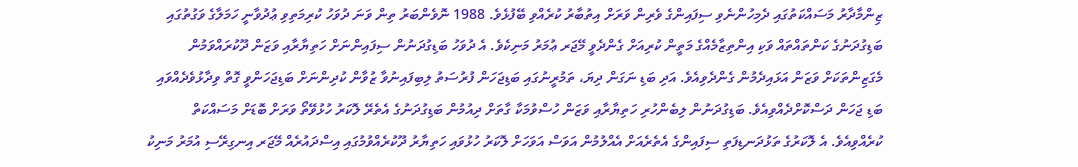ޒިންމާދާރު މަސައްކަތުގައި ދެމިހުންނެވި ސިފައިންގެ ވެރިން ވަރަށް އިތުބާރު ކުރެއްވި ބޭފުޅެވެ. 1988 ނޮވެންބަރު ތިން ވަނަ ދުވަހު ކުރިމަތިވި ޢުދުވާނީ ހަމަލާގެ ވަގުތުގައި ބަޑިގުދަނުގެ ކަންތައްތައް ވަކި އިންތިޒާމެއްގެ މަތީން ކުރިއަށް ގެންދެވީ މޭޖަރ ޢުމަރު މަނިކެވެ. އެ ދުވަހު ބަޑިގުދަނުން ސިފައިންނަށް ހަތިޔާރާއި ވަޒަން ދޫކުރައްވަމުން މެގަޒިންތަކަށް ވަޒަން އަޅައިދެމުން ގެންދެވިއެވެ. އަދި ބަޑި ނަގަން ދިޔަ، ތަމުރީނުގައި ބަޑިޖަހަން ފުރުސަތު ލިބިފައިނުވާ ޒުވާން ކުދިންނަށް ބަޑިޖަހަންވީ ގޮތް ވިދާޅުވެދެއްވައި ބަޑި ޖަހަން ދަސްކޮށްދެއްވިއެވެ. ބަޑިގުދަނުން ލިބެންހުރި ހަތިޔާރާއި ވަޒަން ހުސްވުމަކާ ގާތަށް ދިއުމުން ބަޑިގުދަނުގެ އެތެރޭ ލޮކަރު ހުޅުވޭތޯ ވަރަށް ބޮޑަށް މަސައްކަތް ކުރެއްވިއެވެ. އެ ލޮކަރުގެ ތަޅުދަނޑިފަތި ސިފައިންގެ އެތެރެއަށް އެއްލުމުން އަވަސް އަވަހަށް ލޮކަރު ހުޅުވައި ހަތިޔާރު ދޫކުރެއްވުމުގައި އިސްދައުރެއް މޭޖަރ އިނގިރޭސި އުމަރު މަނިކު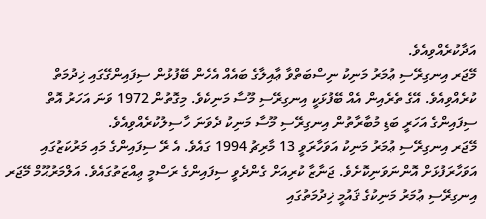އަދާކުރެއްވިއެވެ.
މޭޖަރ އިނގިރޭސި ޢުމަރު މަނިކު ނިސްބަތްވާ ޢާއިލާގެ ބައެއް އެހެން ބޭފުޅުން ސިފައިންގޭގައި ޚިދުމަތް ކުރެއްވިއެވެ. އޭގެ ތެރެއިން އެއް ބޭފުޅަކީ އިނގިރޭސި މޫސާ މަނިކެވެ. މިގޮތުން 1972 ވަނަ އަހަރު އޮތް ސިފައިންގެ އަހަރީ ބަޑި މުބާރާތުން އިނގިރޭސި މޫސާ މަނިކު ދެވަނަ ހާސިލުކުރެއްވިއެވެ.
މޭޖަރ އިނގިރޭސި ޢުމަރު މަނިކު އަވަހާރަވީ 13 މާރިޗު 1994 ގައެވެ. އެ ރޭ ސިފައިންގެ މައި މަރުކަޒުގައި އަވަހާރަފުޅަށް އޮންނަވަނިކޮށެވެ. ޖަނާޒާ ކުރިއަށް ގެންދެވީ ސިފައިންގެ ރަސްމީ ޢިއްޒަތުގައެވެ. އަލްމަރުޙޫމް މޭޖަރ އިނގިރޭސި ޢުމަރު މަނިކުގެ ޤައުމީ ޚިދުމަތުގައި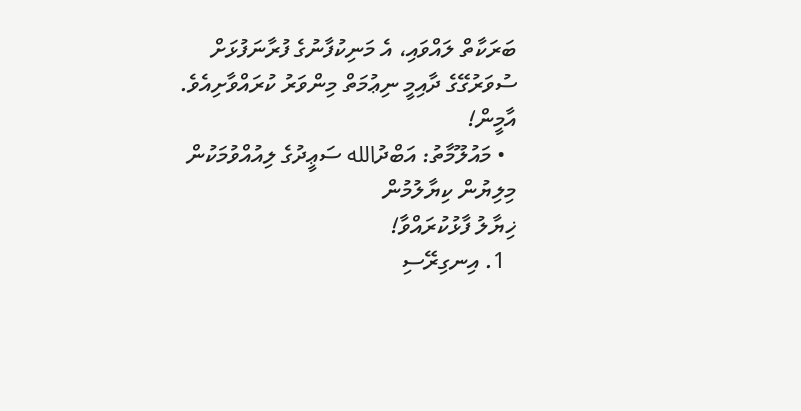ބަރަކާތް ލައްވައި، އެ މަނިކުފާނުގެ ފުރާނަފުޅަށް ސުވަރުގޭގެ ދާއިމީ ނިޢުމަތް މިންވަރު ކުރައްވާށިއެވެ. އާމީން!
  • މައުލޫމާތު: އަބްދުالله ސަޢީދުގެ ލިއުއްވުމަކުން
މިލިޔުން ކިޔާލުމުން
ޚިޔާލު ފާޅުކުރައްވާ!
  1. އިނގިރޭސި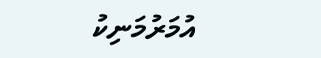އުމަރުމަނިކު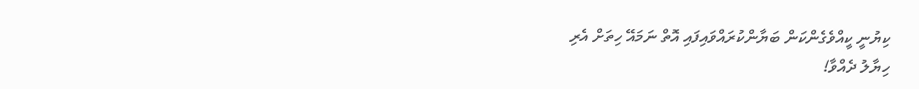ކިޔުނީ ކީއްވެގެންކަން ބަޔާންކުރައްވައިފައި އޮތް ނަމައޭ ހިތަށް އެރި
ހިޔާލު ދެއްވާ!